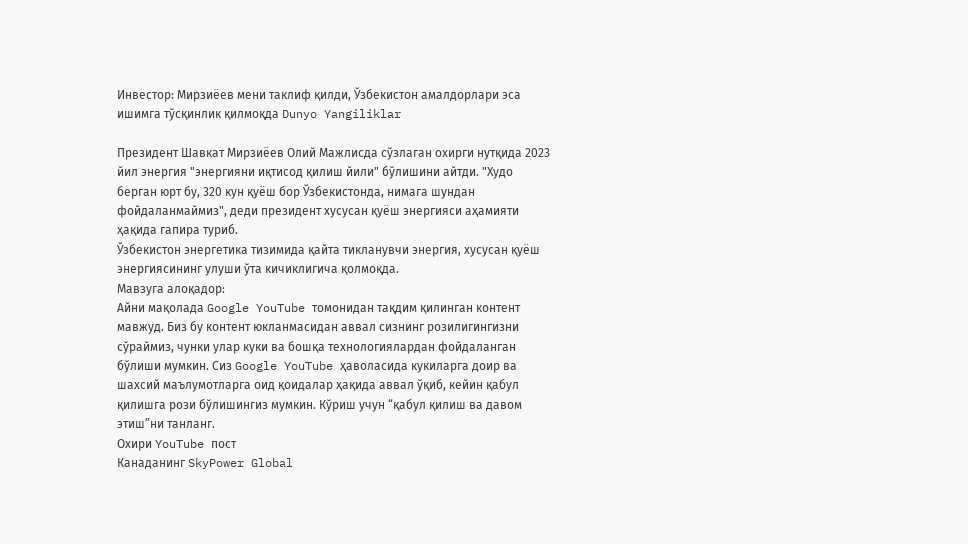Инвестор: Мирзиёев мени таклиф қилди, Ўзбекистон амалдорлари эса ишимга тўсқинлик қилмоқда Dunyo Yangiliklar

Президент Шавкат Мирзиёев Олий Мажлисда сўзлаган охирги нутқида 2023 йил энергия "энергияни иқтисод қилиш йили" бўлишини айтди. "Худо берган юрт бу, 320 кун қуёш бор Ўзбекистонда, нимага шундан фойдаланмаймиз", деди президент хусусан қуёш энергияси аҳамияти ҳақида гапира туриб.
Ўзбекистон энергетика тизимида қайта тикланувчи энергия, хусусан қуёш энергиясининг улуши ўта кичиклигича қолмоқда.
Мавзуга алоқадор:
Айни мақолада Google YouTube томонидан тақдим қилинган контент мавжуд. Биз бу контент юкланмасидан аввал сизнинг розилигингизни сўраймиз, чунки улар куки ва бошқа технологиялардан фойдаланган бўлиши мумкин. Сиз Google YouTube ҳаволасида кукиларга доир ва шахсий маълумотларга оид қоидалар ҳақида аввал ўқиб, кейин қабул қилишга рози бўлишингиз мумкин. Кўриш учун “қабул қилиш ва давом этиш”ни танланг.
Охири YouTube пост
Канаданинг SkyPower Global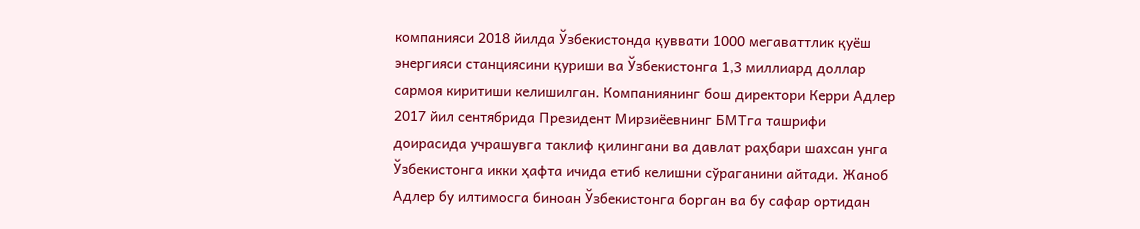компанияси 2018 йилда Ўзбекистонда қуввати 1000 мегаваттлик қуёш энергияси станциясини қуриши ва Ўзбекистонга 1,3 миллиард доллар сармоя киритиши келишилган. Компаниянинг бош директори Керри Адлер 2017 йил сентябрида Президент Мирзиёевнинг БМТга ташрифи доирасида учрашувга таклиф қилингани ва давлат раҳбари шахсан унга Ўзбекистонга икки ҳафта ичида етиб келишни сўраганини айтади. Жаноб Адлер бу илтимосга биноан Ўзбекистонга борган ва бу сафар ортидан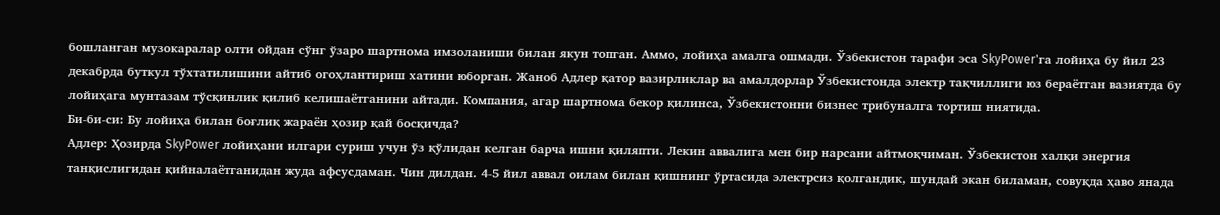бошланган музокаралар олти ойдан сўнг ўзаро шартнома имзоланиши билан якун топган. Аммо, лойиҳа амалга ошмади. Ўзбекистон тарафи эса SkyPower'га лойиҳа бу йил 23 декабрда буткул тўхтатилишини айтиб огоҳлантириш хатини юборган. Жаноб Адлер қатор вазирликлар ва амалдорлар Ўзбекистонда электр тақчиллиги юз бераётган вазиятда бу лойиҳага мунтазам тўсқинлик қилиб келишаётганини айтади. Компания, агар шартнома бекор қилинса, Ўзбекистонни бизнес трибуналга тортиш ниятида.
Би-би-си: Бу лойиҳа билан боғлиқ жараён ҳозир қай босқичда?
Адлер: Ҳозирда SkyPower лойиҳани илгари суриш учун ўз қўлидан келган барча ишни қиляпти. Лекин аввалига мен бир нарсани айтмоқчиман. Ўзбекистон халқи энергия танқислигидан қийналаётганидан жуда афсусдаман. Чин дилдан. 4-5 йил аввал оилам билан қишнинг ўртасида электрсиз қолгандик, шундай экан биламан, совуқда ҳаво янада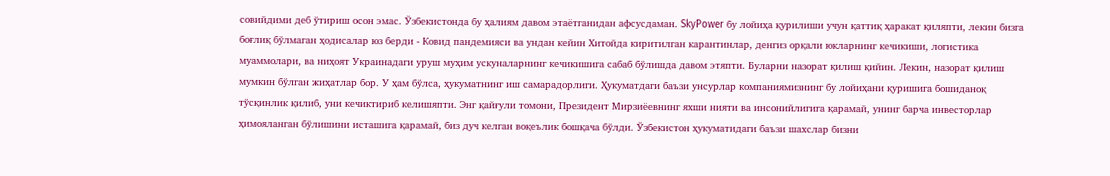совийдими деб ўтириш осон эмас. Ўзбекистонда бу ҳалиям давом этаётганидан афсусдаман. SkyPower бу лойиҳа қурилиши учун қаттиқ ҳаракат қиляпти, лекин бизга боғлиқ бўлмаган ҳодисалар юз берди - Ковид пандемияси ва ундан кейин Хитойда киритилган карантинлар, денгиз орқали юкларнинг кечикиши, логистика муаммолари, ва ниҳоят Украинадаги уруш муҳим ускуналарнинг кечикишига сабаб бўлишда давом этяпти. Буларни назорат қилиш қийин. Лекин, назорат қилиш мумкин бўлган жиҳатлар бор. У ҳам бўлса, ҳукуматнинг иш самарадорлиги. Ҳукуматдаги баъзи унсурлар компаниямизнинг бу лойиҳани қуришига бошиданоқ тўсқинлик қилиб, уни кечиктириб келишяпти. Энг қайғули томони, Президент Мирзиёевнинг яхши нияти ва инсонийлигига қарамай, унинг барча инвесторлар ҳимояланган бўлишини исташига қарамай, биз дуч келган воқеълик бошқача бўлди. Ўзбекистон ҳукуматидаги баъзи шахслар бизни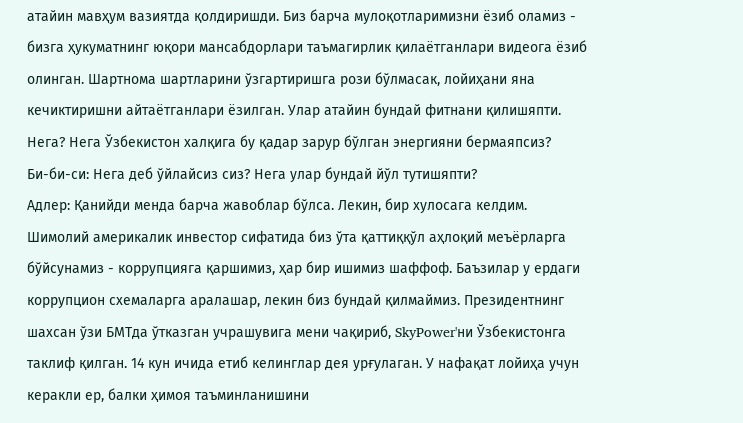атайин мавҳум вазиятда қолдиришди. Биз барча мулоқотларимизни ёзиб оламиз - бизга ҳукуматнинг юқори мансабдорлари таъмагирлик қилаётганлари видеога ёзиб олинган. Шартнома шартларини ўзгартиришга рози бўлмасак, лойиҳани яна кечиктиришни айтаётганлари ёзилган. Улар атайин бундай фитнани қилишяпти. Нега? Нега Ўзбекистон халқига бу қадар зарур бўлган энергияни бермаяпсиз?
Би-би-си: Нега деб ўйлайсиз сиз? Нега улар бундай йўл тутишяпти?
Адлер: Қанийди менда барча жавоблар бўлса. Лекин, бир хулосага келдим. Шимолий америкалик инвестор сифатида биз ўта қаттиққўл аҳлоқий меъёрларга бўйсунамиз - коррупцияга қаршимиз, ҳар бир ишимиз шаффоф. Баъзилар у ердаги коррупцион схемаларга аралашар, лекин биз бундай қилмаймиз. Президентнинг шахсан ўзи БМТда ўтказган учрашувига мени чақириб, SkyPower'ни Ўзбекистонга таклиф қилган. 14 кун ичида етиб келинглар дея урғулаган. У нафақат лойиҳа учун керакли ер, балки ҳимоя таъминланишини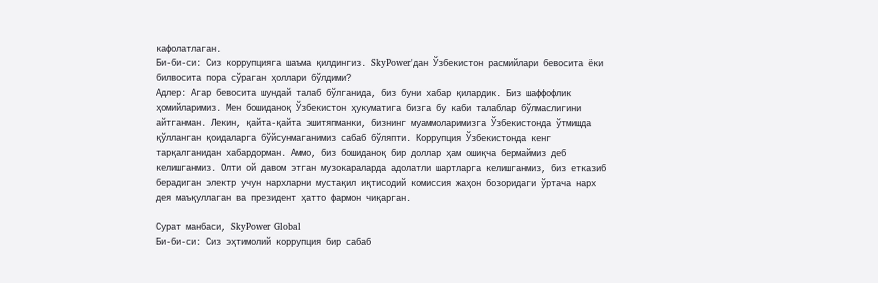кафолатлаган.
Би-би-си: Сиз коррупцияга шаъма қилдингиз. SkyPower'дан Ўзбекистон расмийлари бевосита ёки билвосита пора сўраган ҳоллари бўлдими?
Адлер: Агар бевосита шундай талаб бўлганида, биз буни хабар қилардик. Биз шаффофлик ҳомийларимиз. Мен бошиданоқ Ўзбекистон ҳукуматига бизга бу каби талаблар бўлмаслигини айтганман. Лекин, қайта-қайта эшитяпманки, бизнинг муаммоларимизга Ўзбекистонда ўтмишда қўлланган қоидаларга бўйсунмаганимиз сабаб бўляпти. Коррупция Ўзбекистонда кенг тарқалганидан хабардорман. Аммо, биз бошиданоқ бир доллар ҳам ошиқча бермаймиз деб келишганмиз. Олти ой давом этган музокараларда адолатли шартларга келишганмиз, биз етказиб берадиган электр учун нархларни мустақил иқтисодий комиссия жаҳон бозоридаги ўртача нарх дея маъқуллаган ва президент ҳатто фармон чиқарган.

Сурат манбаси, SkyPower Global
Би-би-си: Сиз эҳтимолий коррупция бир сабаб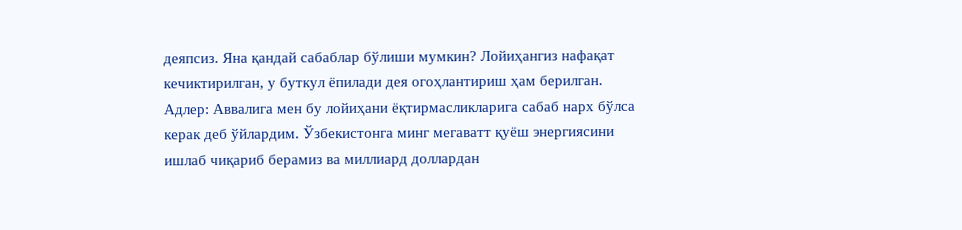деяпсиз. Яна қандай сабаблар бўлиши мумкин? Лойиҳангиз нафақат кечиктирилган, у буткул ёпилади дея огоҳлантириш ҳам берилган.
Адлер: Аввалига мен бу лойиҳани ёқтирмасликларига сабаб нарх бўлса керак деб ўйлардим. Ўзбекистонга минг мегаватт қуёш энергиясини ишлаб чиқариб берамиз ва миллиард доллардан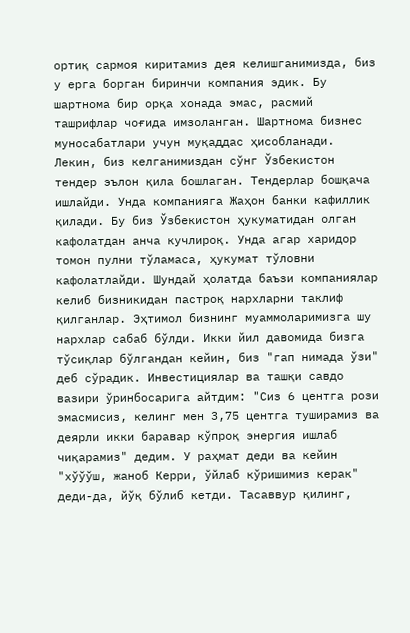ортиқ сармоя киритамиз дея келишганимизда, биз у ерга борган биринчи компания эдик. Бу шартнома бир орқа хонада эмас, расмий ташрифлар чоғида имзоланган. Шартнома бизнес муносабатлари учун муқаддас ҳисобланади. Лекин, биз келганимиздан сўнг Ўзбекистон тендер эълон қила бошлаган. Тендерлар бошқача ишлайди. Унда компанияга Жаҳон банки кафиллик қилади. Бу биз Ўзбекистон ҳукуматидан олган кафолатдан анча кучлироқ. Унда агар харидор томон пулни тўламаса, ҳукумат тўловни кафолатлайди. Шундай ҳолатда баъзи компаниялар келиб бизникидан пастроқ нархларни таклиф қилганлар. Эҳтимол бизнинг муаммоларимизга шу нархлар сабаб бўлди. Икки йил давомида бизга тўсиқлар бўлгандан кейин, биз "гап нимада ўзи" деб сўрадик. Инвестициялар ва ташқи савдо вазири ўринбосарига айтдим: "Сиз 6 центга рози эмасмисиз, келинг мен 3,75 центга туширамиз ва деярли икки баравар кўпроқ энергия ишлаб чиқарамиз" дедим. У раҳмат деди ва кейин "хўўўш, жаноб Керри, ўйлаб кўришимиз керак" деди-да, йўқ бўлиб кетди. Тасаввур қилинг,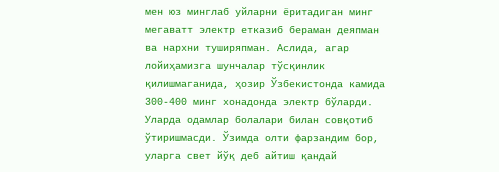мен юз минглаб уйларни ёритадиган минг мегаватт электр етказиб бераман деяпман ва нархни туширяпман. Аслида, агар лойиҳамизга шунчалар тўсқинлик қилишмаганида, ҳозир Ўзбекистонда камида 300-400 минг хонадонда электр бўларди. Уларда одамлар болалари билан совқотиб ўтиришмасди. Ўзимда олти фарзандим бор, уларга свет йўқ деб айтиш қандай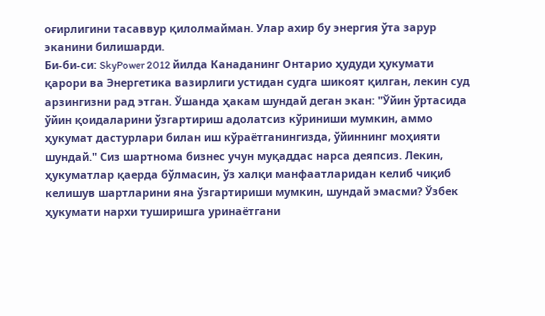оғирлигини тасаввур қилолмайман. Улар ахир бу энергия ўта зарур эканини билишарди.
Би-би-си: SkyPower 2012 йилда Канаданинг Онтарио ҳудуди ҳукумати қарори ва Энергетика вазирлиги устидан судга шикоят қилган, лекин суд арзингизни рад этган. Ўшанда ҳакам шундай деган экан: "Ўйин ўртасида ўйин қоидаларини ўзгартириш адолатсиз кўриниши мумкин, аммо ҳукумат дастурлари билан иш кўраётганингизда, ўйиннинг моҳияти шундай." Сиз шартнома бизнес учун муқаддас нарса деяпсиз. Лекин, ҳукуматлар қаерда бўлмасин, ўз халқи манфаатларидан келиб чиқиб келишув шартларини яна ўзгартириши мумкин, шундай эмасми? Ўзбек ҳукумати нархи туширишга уринаётгани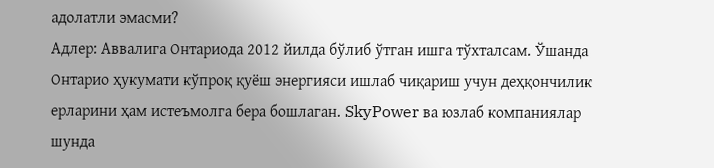адолатли эмасми?
Адлер: Аввалига Онтариода 2012 йилда бўлиб ўтган ишга тўхталсам. Ўшанда Онтарио ҳукумати кўпроқ қуёш энергияси ишлаб чиқариш учун деҳқончилик ерларини ҳам истеъмолга бера бошлаган. SkyPower ва юзлаб компаниялар шунда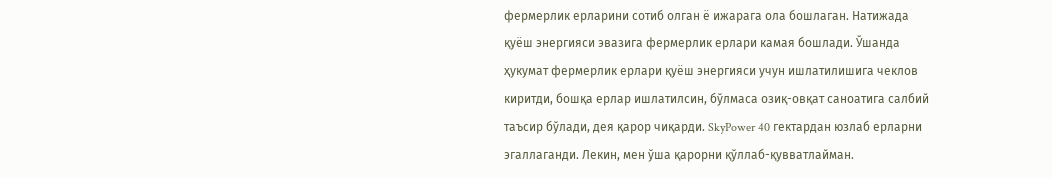фермерлик ерларини сотиб олган ё ижарага ола бошлаган. Натижада қуёш энергияси эвазига фермерлик ерлари камая бошлади. Ўшанда ҳукумат фермерлик ерлари қуёш энергияси учун ишлатилишига чеклов киритди, бошқа ерлар ишлатилсин, бўлмаса озиқ-овқат саноатига салбий таъсир бўлади, дея қарор чиқарди. SkyPower 40 гектардан юзлаб ерларни эгаллаганди. Лекин, мен ўша қарорни қўллаб-қувватлайман.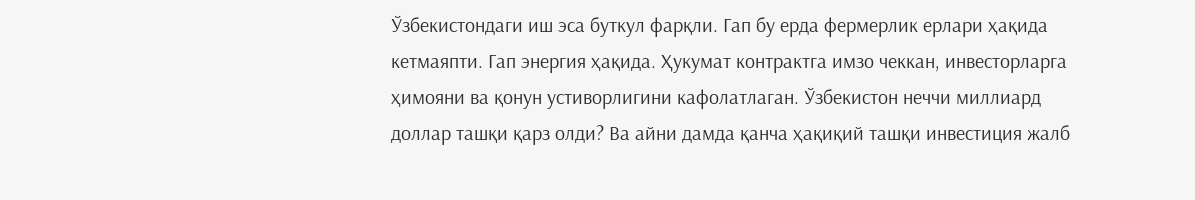Ўзбекистондаги иш эса буткул фарқли. Гап бу ерда фермерлик ерлари ҳақида кетмаяпти. Гап энергия ҳақида. Ҳукумат контрактга имзо чеккан, инвесторларга ҳимояни ва қонун устиворлигини кафолатлаган. Ўзбекистон неччи миллиард доллар ташқи қарз олди? Ва айни дамда қанча ҳақиқий ташқи инвестиция жалб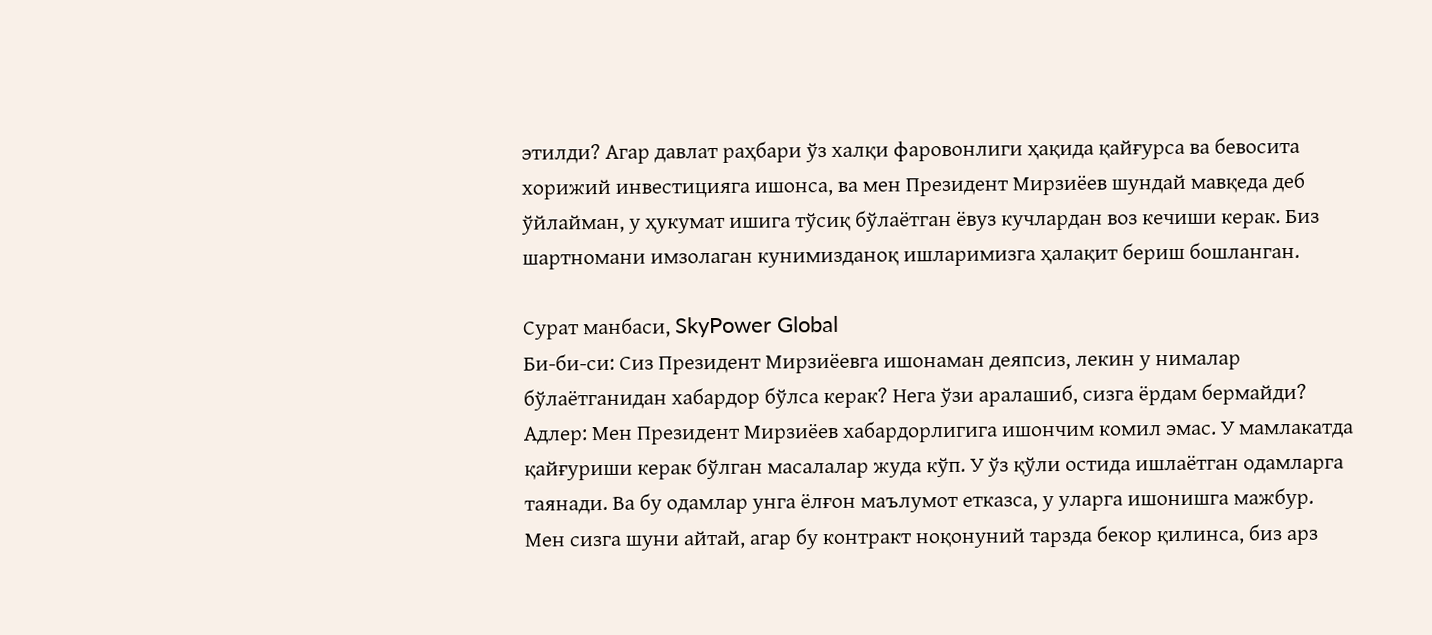этилди? Агар давлат раҳбари ўз халқи фаровонлиги ҳақида қайғурса ва бевосита хорижий инвестицияга ишонса, ва мен Президент Мирзиёев шундай мавқеда деб ўйлайман, у ҳукумат ишига тўсиқ бўлаётган ёвуз кучлардан воз кечиши керак. Биз шартномани имзолаган кунимизданоқ ишларимизга ҳалақит бериш бошланган.

Сурат манбаси, SkyPower Global
Би-би-си: Сиз Президент Мирзиёевга ишонаман деяпсиз, лекин у нималар бўлаётганидан хабардор бўлса керак? Нега ўзи аралашиб, сизга ёрдам бермайди?
Адлер: Мен Президент Мирзиёев хабардорлигига ишончим комил эмас. У мамлакатда қайғуриши керак бўлган масалалар жуда кўп. У ўз қўли остида ишлаётган одамларга таянади. Ва бу одамлар унга ёлғон маълумот етказса, у уларга ишонишга мажбур. Мен сизга шуни айтай, агар бу контракт ноқонуний тарзда бекор қилинса, биз арз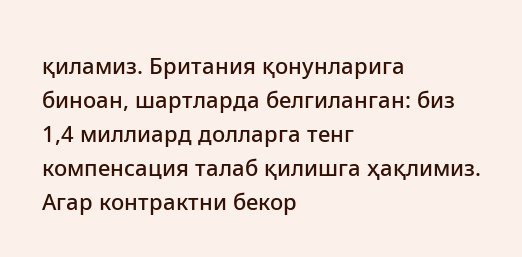қиламиз. Британия қонунларига биноан, шартларда белгиланган: биз 1,4 миллиард долларга тенг компенсация талаб қилишга ҳақлимиз. Агар контрактни бекор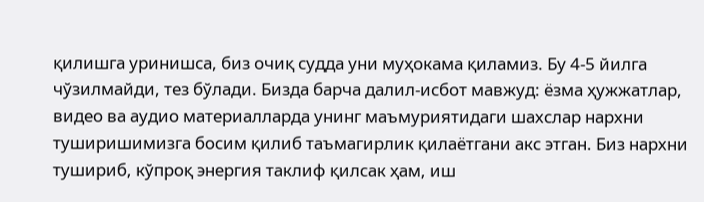қилишга уринишса, биз очиқ судда уни муҳокама қиламиз. Бу 4-5 йилга чўзилмайди, тез бўлади. Бизда барча далил-исбот мавжуд: ёзма ҳужжатлар, видео ва аудио материалларда унинг маъмуриятидаги шахслар нархни туширишимизга босим қилиб таъмагирлик қилаётгани акс этган. Биз нархни тушириб, кўпроқ энергия таклиф қилсак ҳам, иш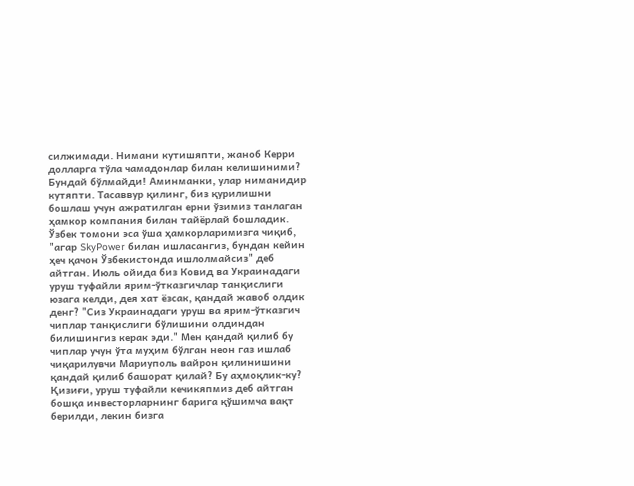силжимади. Нимани кутишяпти, жаноб Керри долларга тўла чамадонлар билан келишиними? Бундай бўлмайди! Аминманки, улар ниманидир кутяпти. Тасаввур қилинг, биз қурилишни бошлаш учун ажратилган ерни ўзимиз танлаган ҳамкор компания билан тайёрлай бошладик. Ўзбек томони эса ўша ҳамкорларимизга чиқиб, "агар SkyPower билан ишласангиз, бундан кейин ҳеч қачон Ўзбекистонда ишлолмайсиз" деб айтган. Июль ойида биз Ковид ва Украинадаги уруш туфайли ярим-ўтказгичлар танқислиги юзага келди, дея хат ёзсак, қандай жавоб олдик денг? "Сиз Украинадаги уруш ва ярим-ўтказгич чиплар танқислиги бўлишини олдиндан билишингиз керак эди." Мен қандай қилиб бу чиплар учун ўта муҳим бўлган неон газ ишлаб чиқарилувчи Мариуполь вайрон қилинишини қандай қилиб башорат қилай? Бу аҳмоқлик-ку? Қизиғи, уруш туфайли кечикяпмиз деб айтган бошқа инвесторларнинг барига қўшимча вақт берилди, лекин бизга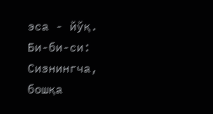эса - йўқ.
Би-би-си: Сизнингча, бошқа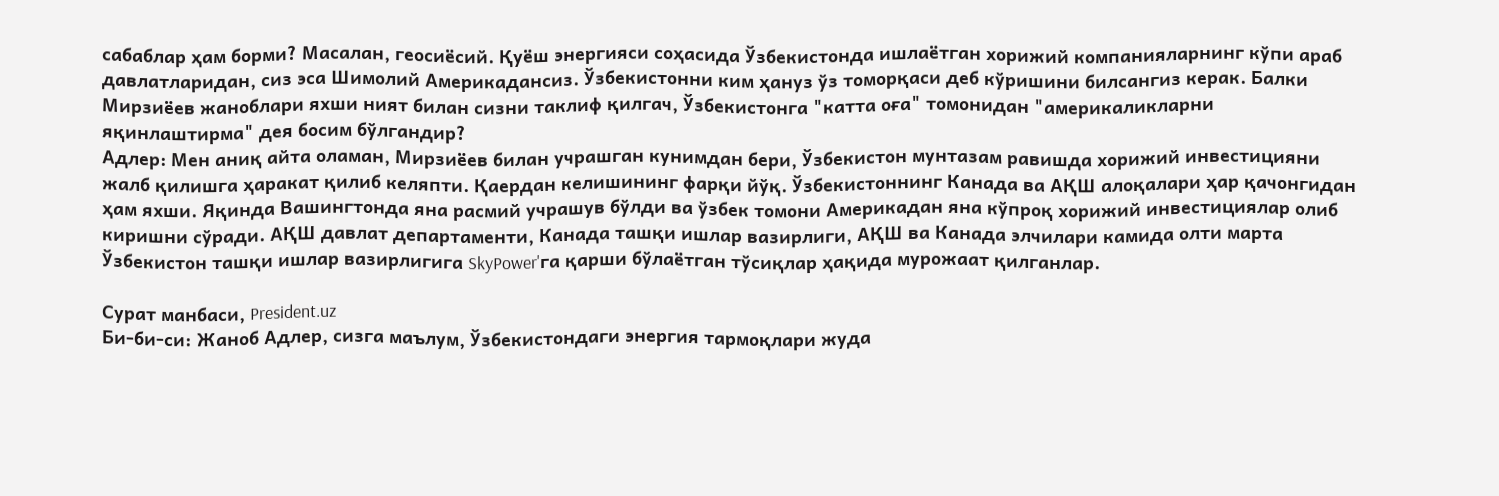сабаблар ҳам борми? Масалан, геосиёсий. Қуёш энергияси соҳасида Ўзбекистонда ишлаётган хорижий компанияларнинг кўпи араб давлатларидан, сиз эса Шимолий Америкадансиз. Ўзбекистонни ким ҳануз ўз томорқаси деб кўришини билсангиз керак. Балки Мирзиёев жаноблари яхши ният билан сизни таклиф қилгач, Ўзбекистонга "катта оға" томонидан "америкаликларни яқинлаштирма" дея босим бўлгандир?
Адлер: Мен аниқ айта оламан, Мирзиёев билан учрашган кунимдан бери, Ўзбекистон мунтазам равишда хорижий инвестицияни жалб қилишга ҳаракат қилиб келяпти. Қаердан келишининг фарқи йўқ. Ўзбекистоннинг Канада ва АҚШ алоқалари ҳар қачонгидан ҳам яхши. Яқинда Вашингтонда яна расмий учрашув бўлди ва ўзбек томони Америкадан яна кўпроқ хорижий инвестициялар олиб киришни сўради. АҚШ давлат департаменти, Канада ташқи ишлар вазирлиги, АҚШ ва Канада элчилари камида олти марта Ўзбекистон ташқи ишлар вазирлигига SkyPower'га қарши бўлаётган тўсиқлар ҳақида мурожаат қилганлар.

Сурат манбаси, President.uz
Би-би-си: Жаноб Адлер, сизга маълум, Ўзбекистондаги энергия тармоқлари жуда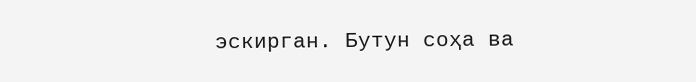эскирган. Бутун соҳа ва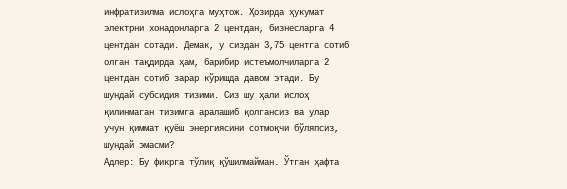инфратизилма ислоҳга муҳтож. Ҳозирда ҳукумат электрни хонадонларга 2 центдан, бизнесларга 4 центдан сотади. Демак, у сиздан 3,75 центга сотиб олган тақдирда ҳам, барибир истеъмолчиларга 2 центдан сотиб зарар кўришда давом этади. Бу шундай субсидия тизими. Сиз шу ҳали ислоҳ қилинмаган тизимга аралашиб қолгансиз ва улар учун қиммат қуёш энергиясини сотмоқчи бўляпсиз, шундай эмасми?
Адлер: Бу фикрга тўлиқ қўшилмайман. Ўтган ҳафта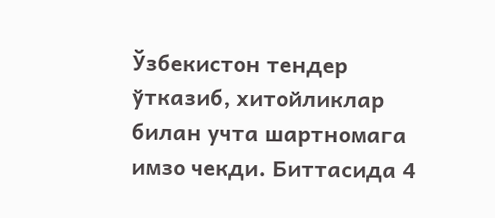Ўзбекистон тендер ўтказиб, хитойликлар билан учта шартномага имзо чекди. Биттасида 4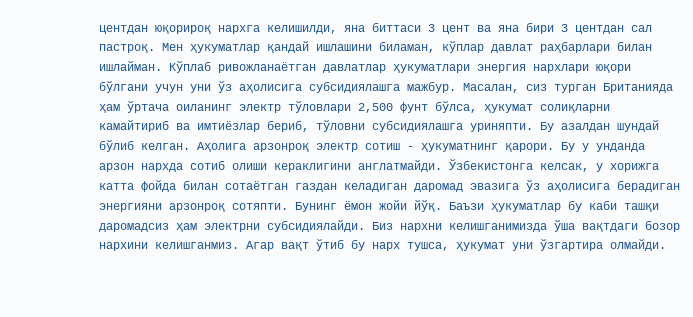центдан юқорироқ нархга келишилди, яна биттаси 3 цент ва яна бири 3 центдан сал пастроқ. Мен ҳукуматлар қандай ишлашини биламан, кўплар давлат раҳбарлари билан ишлайман. Кўплаб ривожланаётган давлатлар ҳукуматлари энергия нархлари юқори бўлгани учун уни ўз аҳолисига субсидиялашга мажбур. Масалан, сиз турган Британияда ҳам ўртача оиланинг электр тўловлари 2,500 фунт бўлса, ҳукумат солиқларни камайтириб ва имтиёзлар бериб, тўловни субсидиялашга уриняпти. Бу азалдан шундай бўлиб келган. Аҳолига арзонроқ электр сотиш - ҳукуматнинг қарори. Бу у унданда арзон нархда сотиб олиши кераклигини англатмайди. Ўзбекистонга келсак, у хорижга катта фойда билан сотаётган газдан келадиган даромад эвазига ўз аҳолисига берадиган энергияни арзонроқ сотяпти. Бунинг ёмон жойи йўқ. Баъзи ҳукуматлар бу каби ташқи даромадсиз ҳам электрни субсидиялайди. Биз нархни келишганимизда ўша вақтдаги бозор нархини келишганмиз. Агар вақт ўтиб бу нарх тушса, ҳукумат уни ўзгартира олмайди.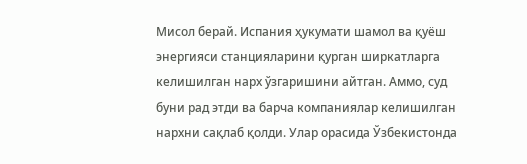Мисол берай. Испания ҳукумати шамол ва қуёш энергияси станцияларини қурган ширкатларга келишилган нарх ўзгаришини айтган. Аммо, суд буни рад этди ва барча компаниялар келишилган нархни сақлаб қолди. Улар орасида Ўзбекистонда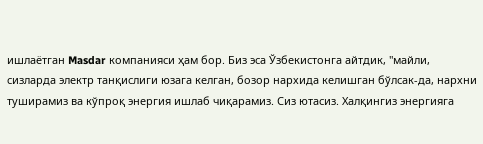ишлаётган Masdar компанияси ҳам бор. Биз эса Ўзбекистонга айтдик, "майли, сизларда электр танқислиги юзага келган, бозор нархида келишган бўлсак-да, нархни туширамиз ва кўпроқ энергия ишлаб чиқарамиз. Сиз ютасиз. Халқингиз энергияга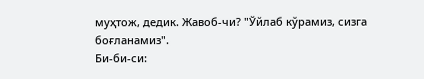муҳтож, дедик. Жавоб-чи? "Ўйлаб кўрамиз, сизга боғланамиз".
Би-би-си: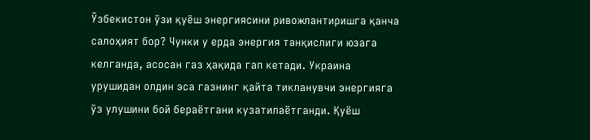Ўзбекистон ўзи қуёш энергиясини ривожлантиришга қанча салоҳият бор? Чунки у ерда энергия танқислиги юзага келганда, асосан газ ҳақида гап кетади. Украина урушидан олдин эса газнинг қайта тикланувчи энергияга ўз улушини бой бераётгани кузатилаётганди. Қуёш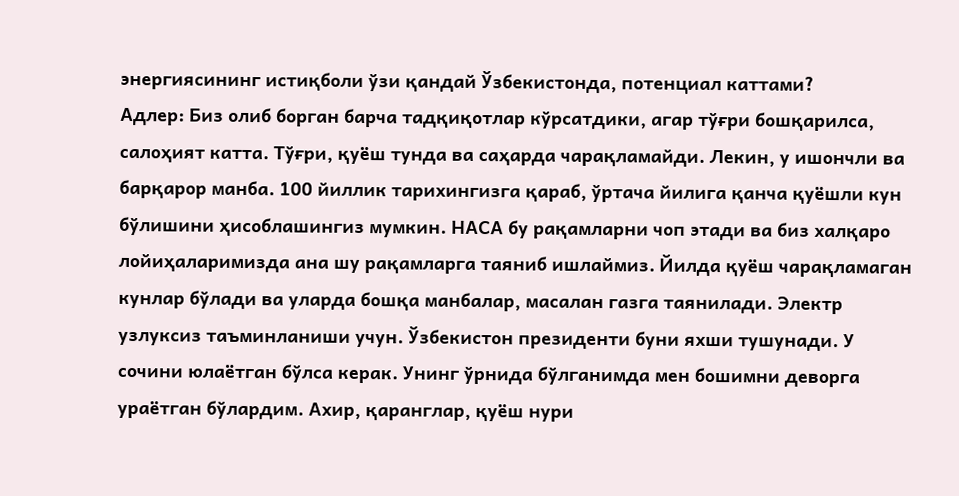энергиясининг истиқболи ўзи қандай Ўзбекистонда, потенциал каттами?
Адлер: Биз олиб борган барча тадқиқотлар кўрсатдики, агар тўғри бошқарилса, салоҳият катта. Тўғри, қуёш тунда ва саҳарда чарақламайди. Лекин, у ишончли ва барқарор манба. 100 йиллик тарихингизга қараб, ўртача йилига қанча қуёшли кун бўлишини ҳисоблашингиз мумкин. НАСА бу рақамларни чоп этади ва биз халқаро лойиҳаларимизда ана шу рақамларга таяниб ишлаймиз. Йилда қуёш чарақламаган кунлар бўлади ва уларда бошқа манбалар, масалан газга таянилади. Электр узлуксиз таъминланиши учун. Ўзбекистон президенти буни яхши тушунади. У сочини юлаётган бўлса керак. Унинг ўрнида бўлганимда мен бошимни деворга ураётган бўлардим. Ахир, қаранглар, қуёш нури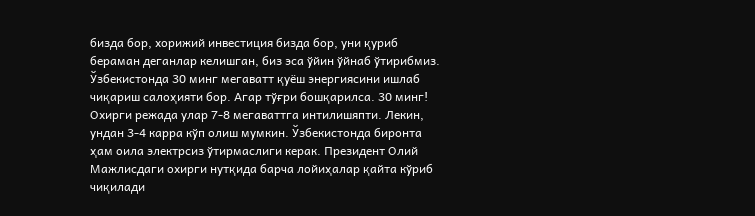бизда бор, хорижий инвестиция бизда бор, уни қуриб бераман деганлар келишган, биз эса ўйин ўйнаб ўтирибмиз. Ўзбекистонда 30 минг мегаватт қуёш энергиясини ишлаб чиқариш салоҳияти бор. Агар тўғри бошқарилса. 30 минг! Охирги режада улар 7-8 мегаваттга интилишяпти. Лекин, ундан 3-4 карра кўп олиш мумкин. Ўзбекистонда биронта ҳам оила электрсиз ўтирмаслиги керак. Президент Олий Мажлисдаги охирги нутқида барча лойиҳалар қайта кўриб чиқилади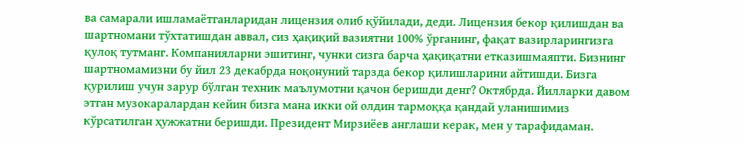ва самарали ишламаётганларидан лицензия олиб қўйилади, деди. Лицензия бекор қилишдан ва шартномани тўхтатишдан аввал, сиз ҳақиқий вазиятни 100% ўрганинг, фақат вазирларингизга қулоқ тутманг. Компанияларни эшитинг, чунки сизга барча ҳақиқатни етказишмаяпти. Бизнинг шартномамизни бу йил 23 декабрда ноқонуний тарзда бекор қилишларини айтишди. Бизга қурилиш учун зарур бўлган техник маълумотни қачон беришди денг? Октябрда. Йилларки давом этган музокаралардан кейин бизга мана икки ой олдин тармоққа қандай уланишимиз кўрсатилган ҳужжатни беришди. Президент Мирзиёев англаши керак, мен у тарафидаман.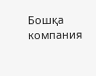Бошқа компания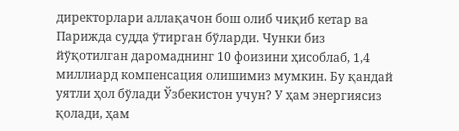директорлари аллақачон бош олиб чиқиб кетар ва Парижда судда ўтирган бўларди. Чунки биз йўқотилган даромаднинг 10 фоизини ҳисоблаб, 1,4 миллиард компенсация олишимиз мумкин. Бу қандай уятли ҳол бўлади Ўзбекистон учун? У ҳам энергиясиз қолади, ҳам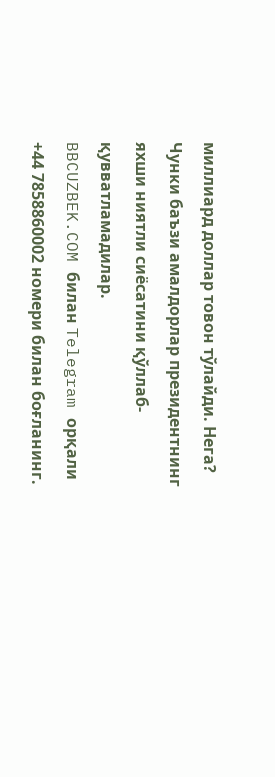миллиард доллар товон тўлайди. Нега? Чунки баъзи амалдорлар президентнинг яхши ниятли сиёсатини қўллаб-қувватламадилар.
BBCUZBEK.COM билан Telegram орқали +44 7858860002 номери билан боғланинг.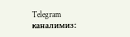Telegram каналимиз: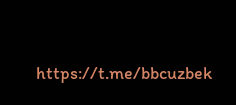https://t.me/bbcuzbek